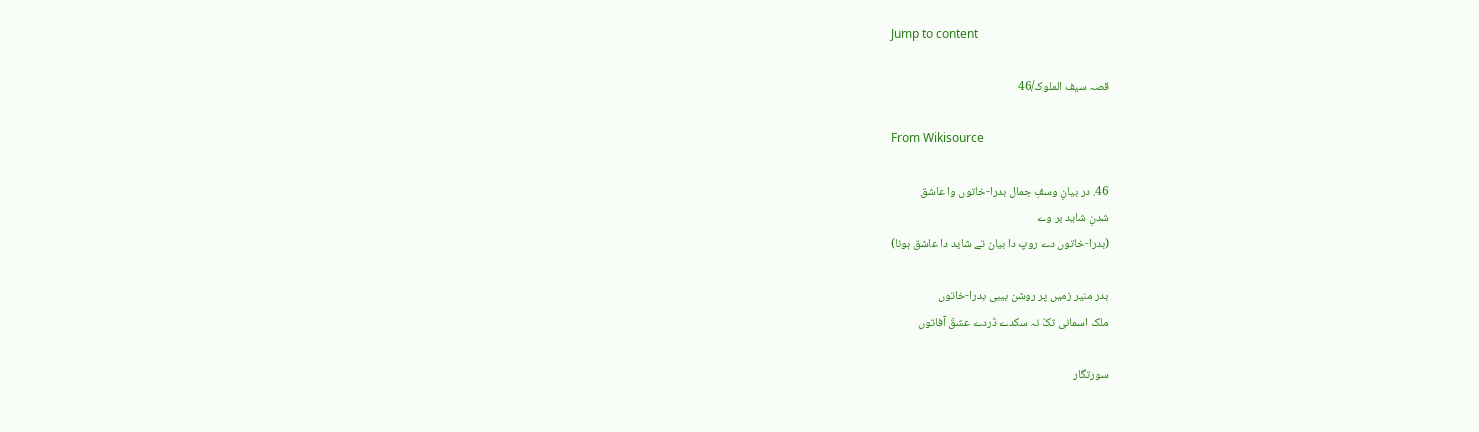Jump to content

قصہ سیف الملوک/46

From Wikisource

46. در بیانِ وسفِ جمال بدرا-خاتوں وا عاشق
شدنِ شاید بر وے
(بدرا-خاتوں دے روپ دا بیان تے شاید دا عاشق ہونا)

بدر منیر زمیں پر روشن بیبی بدرا-خاتوں
ملک اسمانی تکّ نہ سکدے ڈردے عشقَ آفاتوں

سورتگار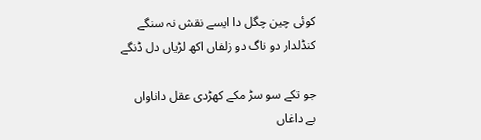کوئی چین چگل دا ایسے نقش نہ سنگے
کنڈلدار دو ناگ دو زلفاں اکھ لڑیاں دل ڈنگے

جو تکے سو سڑ مکے کھڑدی عقل داناواں
بے داغاں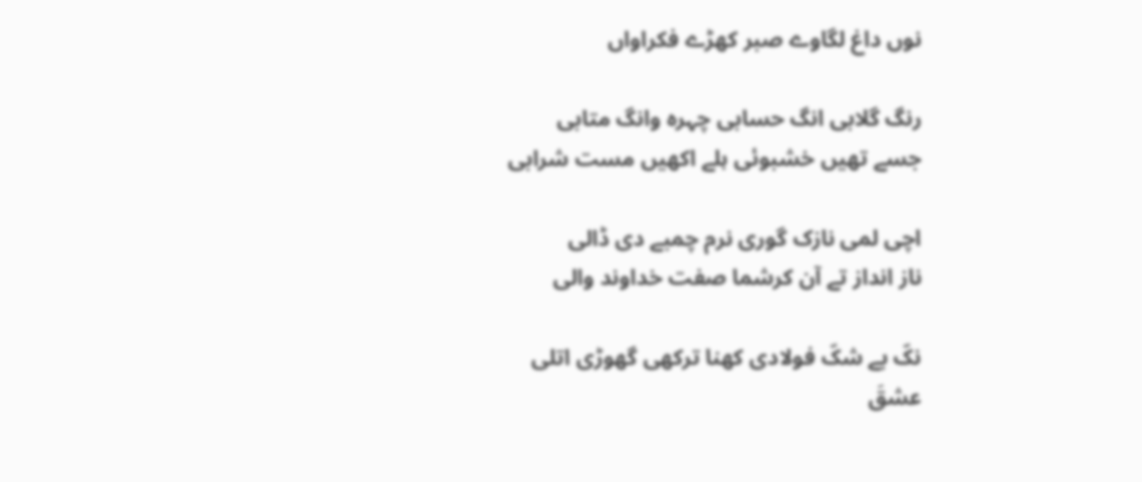نوں داغ لگاوے صبر کھڑے فکراواں

رنگ گلابی انگ حسابی چہرہ وانگ متابی
جسے تھیں خشبوئی ہلے اکھیں مست شرابی

اچی لمی نازک گوری نرم چمبے دی ڈالی
ناز انداز تے آن کرشما صفت خداوند والی

نکّ بے شکّ فولادی کھنا ترکھی گھوڑی اتلی
عشقَ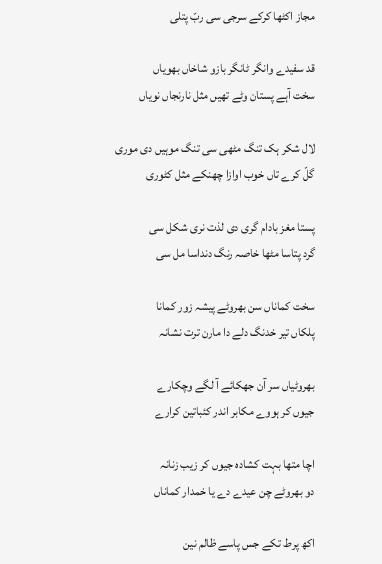مجاز اکٹھا کرکے سرجی سی ربّ پتلی

قد سفیدے وانگر ٹانگر بازو شاخاں بھویاں
سخت آہے پستان وٹے تھیں مثل نارنجاں نویاں

لال شکر ہک تنگ مٹھی سی تنگ موہیں دی موری
گلّ کرے تاں خوب اوازا چھنکے مثل کٹوری

پستا مغز بادام گری دی لذت نری شکل سی
گرد پتاسا مٹھا خاصہ رنگ دنداسا مل سی

سخت کماناں سن بھروٹے پیشہ زور کمانا
پلکاں تیر خدنگ دلے دا مارن ترت نشانہ

بھروٹیاں سر آن جھکائے آ لگے وچکارے
جیوں کر ہووے مکابر اندر کئباتین کرارے

اچا متھا بہت کشادہ جیوں کر زیب زنانہ
دو بھروٹے چن عیدے دے یا خمدار کماناں

اکھ پرط تکے جس پاسے ظالم نین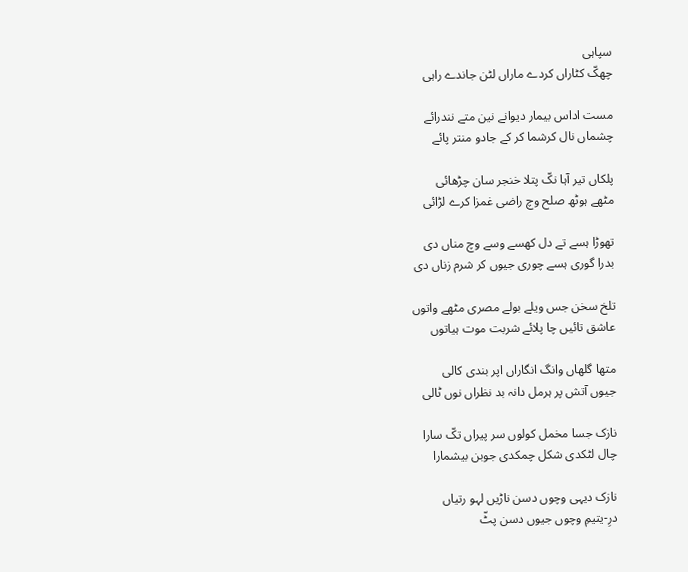سپاہی
چھکّ کٹاراں کردے ماراں لٹن جاندے راہی

مست اداس بیمار دیوانے نین متے نندرائے
چشماں نال کرشما کر کے جادو منتر پائے

پلکاں تیر آہا نکّ پتلا خنجر سان چڑھائی
مٹھے ہوٹھ صلح وچ راضی غمزا کرے لڑائی

تھوڑا ہسے تے دل کھسے وسے وچ مناں دی
بدرا گوری ہسے چوری جیوں کر شرم زناں دی

تلخ سخن جس ویلے بولے مصری مٹھے واتوں
عاشق تائیں چا پلائے شربت موت ہیاتوں

متھا گلھاں وانگ انگاراں اپر بندی کالی
جیوں آتش پر ہرمل دانہ بد نظراں نوں ٹالی

نازک جسا مخمل کولوں سر پیراں تکّ سارا
چال لٹکدی شکل چمکدی جوبن بیشمارا

نازک دیہی وچوں دسن ناڑیں لہو رتیاں
درِ-یتیمِ وچوں جیوں دسن پٹّ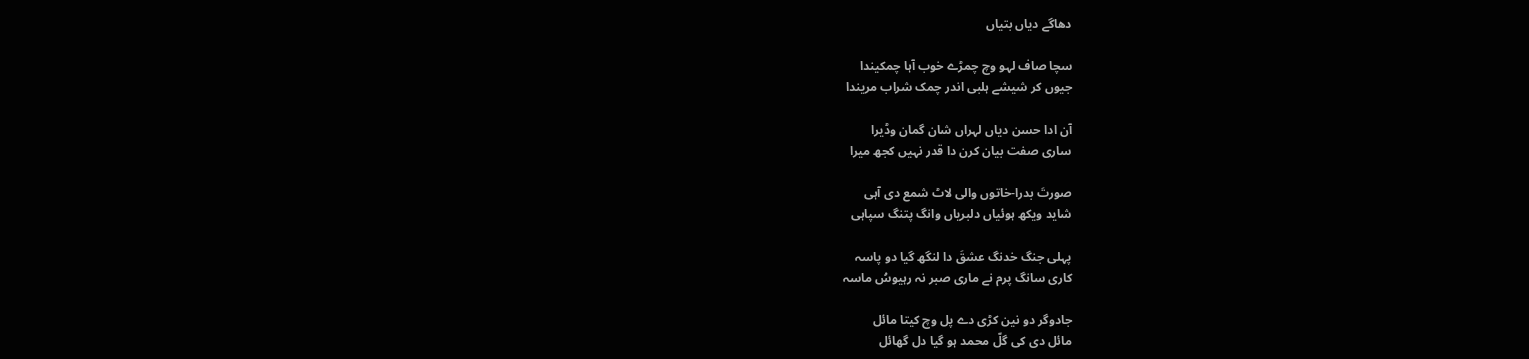دھاگے دیاں بتیاں

سچا صاف لہو وچ چمڑے خوب آہا چمکیندا
جیوں کر شیشے ہلبی اندر چمک شراب مریندا

آن ادا حسن دیاں لہراں شان گمان وڈیرا
ساری صفت بیان کرن دا قدر نہیں کجھ میرا

صورتَ بدرا-خاتوں والی لاٹ شمع دی آہی
شاید ویکھ ہوئیاں دلبریاں وانگ پتنگ سپاہی

پہلی جنگ خدنگ عشقَ دا لنگھ گیا دو پاسہ
کاری سانگ پرم نے ماری صبر نہ رہیوسُ ماسہ

جادوگر دو نین کڑی دے پل وچ کیتا مائل
مائل دی کی گلّ محمد ہو گیا دل گھائل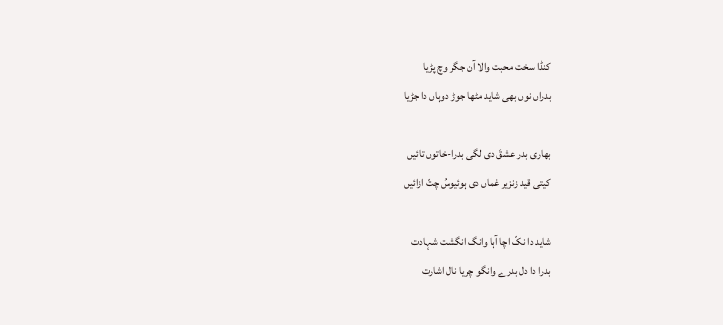کنڈا سخت محبت والا آن جگر وچ پڑیا
بدراں نوں بھی شاید مٹھا جوڑ دوہاں دا جڑیا

بھاری بدر عشقَ دی لگی بدرا-خاتوں تائیں
کیتی قید زنزیر غماں دی ہوئیوسُ چتّ ازائیں

شاید دا نکّ اچا آہا وانگ انگشت شہادت
بدرا دا دل بدرے وانگو چریا نال اشارت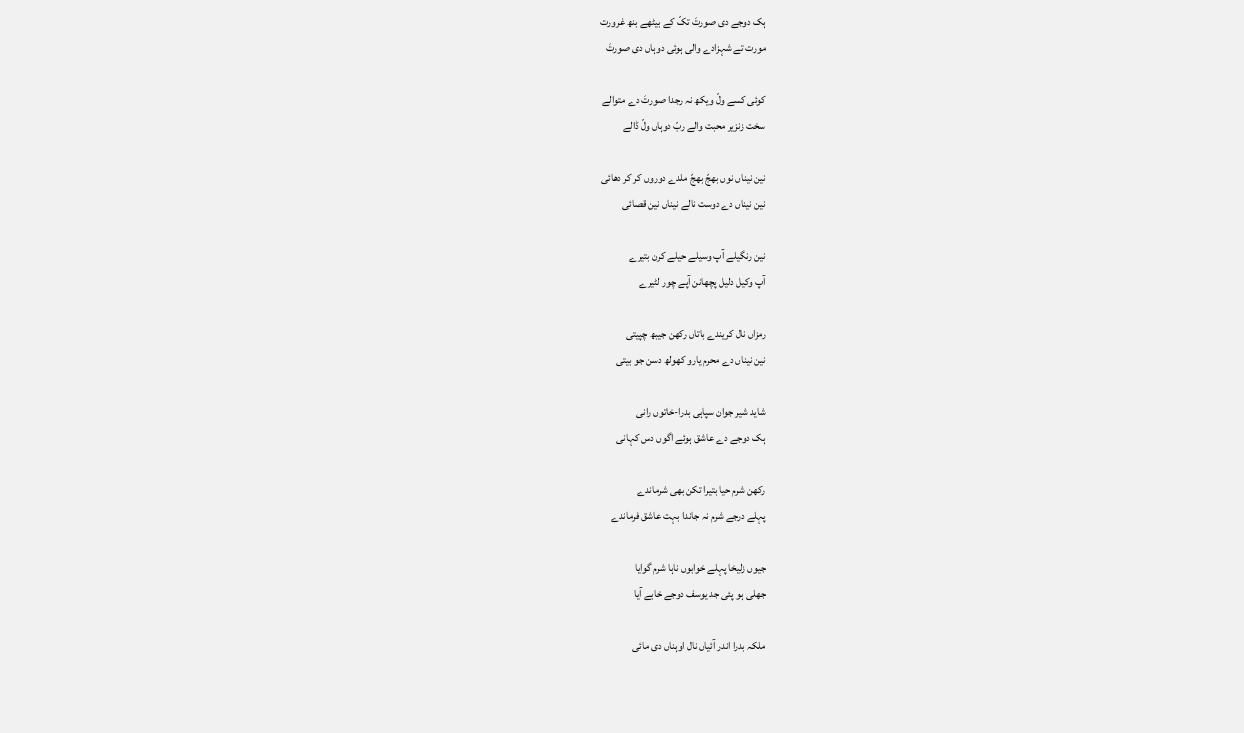ہک دوجے دی صورتَ تکّ کے بیٹھے بنھ غرورت
مورت تے شہزادے والی ہوئی دوہاں دی صورتَ

کوئی کسے ولّ ویکھ نہ رجدا صورتَ دے متوالے
سخت زنزیر محبت والے ربّ دوہاں ولّ ڈالے

نین نیناں نوں بھجّ بھجّ ملدے دوروں کر کر دھائی
نین نیناں دے دوست نالے نیناں نین قصائی

نین رنگیلے آپ وسیلے حیلے کرن بتیرے
آپ وکیل دلیل پچھانن آپے چور لٹیرے

رمزاں نال کریندے باتاں رکھن جیبھ چپیتی
نین نیناں دے محرم یارو کھولھ دسن جو بیتی

شاید شیر جوان سپاہی بدرا-خاتوں رانی
ہک دوجے دے عاشق ہوئے اگوں دس کہانی

رکھن شرم حیا بتیرا تکن بھی شرماندے
پہلے درجے شرم نہ جاندا بہت عاشق فرماندے

جیوں زلیخا پہلے خوابوں ناہا شرم گوایا
جھلی ہو پئی جد یوسف دوجے خابے آیا

ملکہ بدرا اندر آئیاں نال اوہناں دی مائی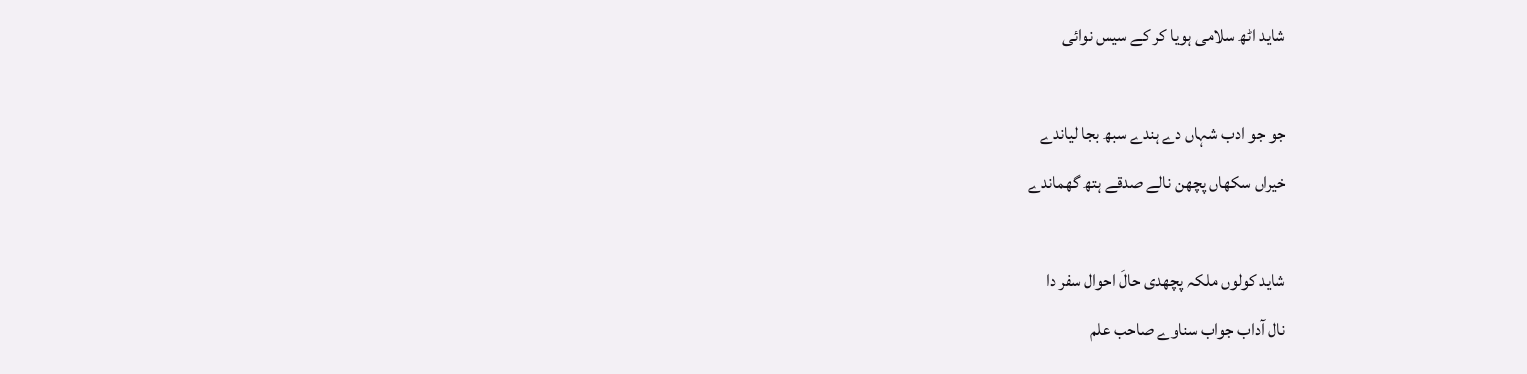شاید اٹھ سلامی ہویا کر کے سیس نوائی

جو جو ادب شہاں دے ہندے سبھ بجا لیاندے
خیراں سکھاں پچھن نالے صدقے ہتھ گھماندے

شاید کولوں ملکہ پچھدی حالَ احوال سفر دا
نال آداب جواب سناوے صاحب علم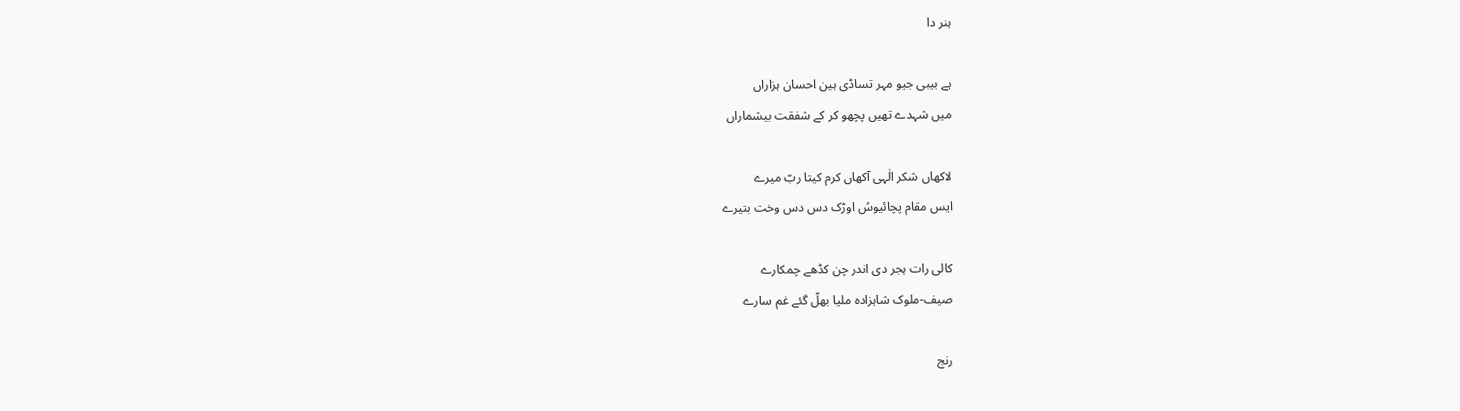ہنر دا

ہے بیبی جیو مہر تساڈی ہین احسان ہزاراں
میں شہدے تھیں پچھو کر کے شفقت بیشماراں

لاکھاں شکر الٰہی آکھاں کرم کیتا ربّ میرے
ایس مقام پچائیوسُ اوڑک دس دس وخت بتیرے

کالی رات ہجر دی اندر چن کڈھے چمکارے
صیف-ملوک شاہزادہ ملیا بھلّ گئے غم سارے

رنج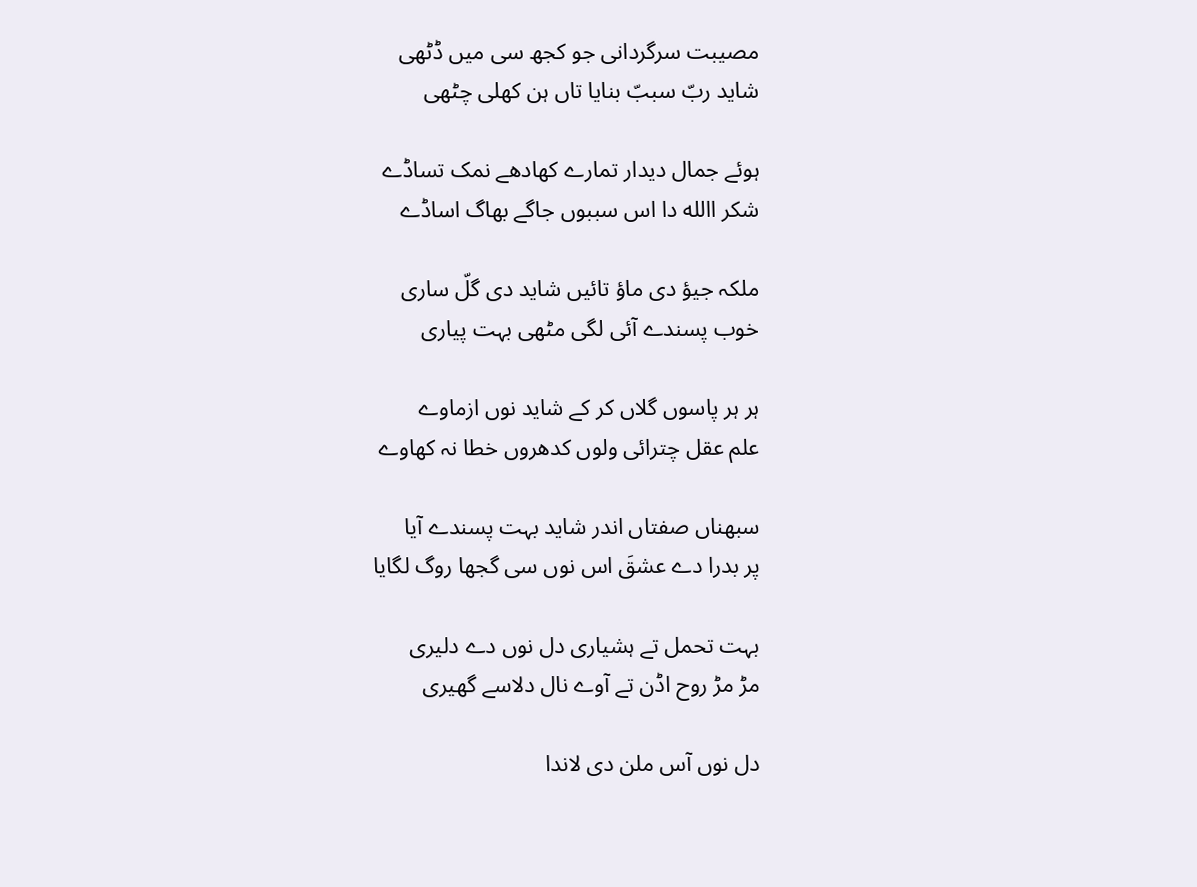مصیبت سرگردانی جو کجھ سی میں ڈٹھی
شاید ربّ سببّ بنایا تاں ہن کھلی چٹھی

ہوئے جمال دیدار تمارے کھادھے نمک تساڈے
شکر االله دا اس سببوں جاگے بھاگ اساڈے

ملکہ جیؤ دی ماؤ تائیں شاید دی گلّ ساری
خوب پسندے آئی لگی مٹھی بہت پیاری

ہر ہر پاسوں گلاں کر کے شاید نوں ازماوے
علم عقل چترائی ولوں کدھروں خطا نہ کھاوے

سبھناں صفتاں اندر شاید بہت پسندے آیا
پر بدرا دے عشقَ اس نوں سی گجھا روگ لگایا

بہت تحمل تے ہشیاری دل نوں دے دلیری
مڑ مڑ روح اڈن تے آوے نال دلاسے گھیری

دل نوں آس ملن دی لاندا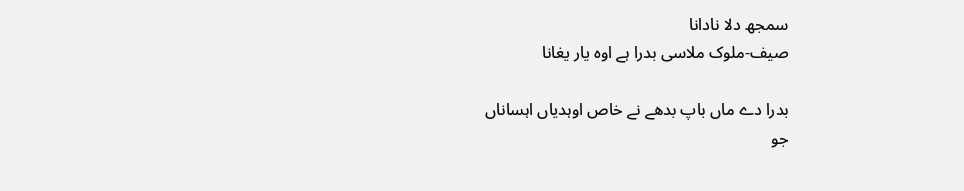سمجھ دلا نادانا
صیف-ملوک ملاسی بدرا ہے اوہ یار یغانا

بدرا دے ماں باپ بدھے نے خاص اوہدیاں اہساناں
جو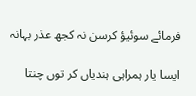فرمائے سوئیؤ کرسن نہ کجھ عذر بہانہ

ایسا یار ہمراہی ہندیاں کر توں چنتا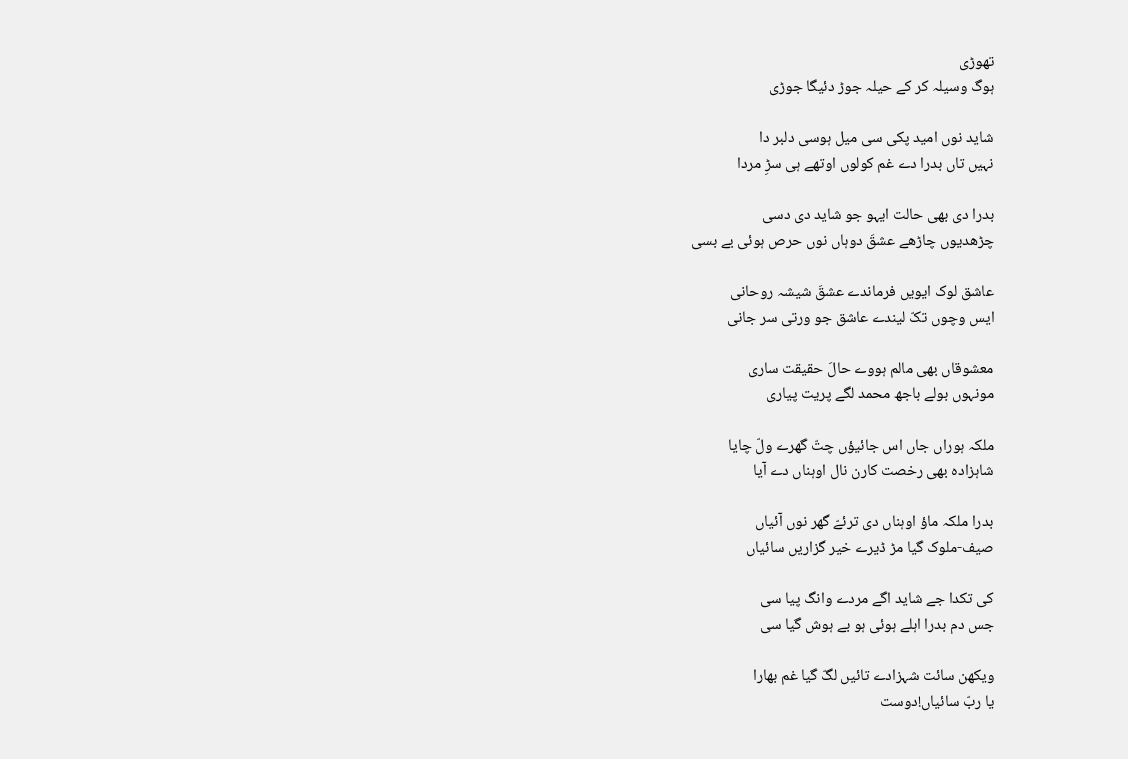تھوڑی
ہوگ وسیلہ کر کے حیلہ جوڑ دئیگا جوڑی

شاید نوں امید پکی سی میل ہوسی دلبر دا
نہیں تاں بدرا دے غم کولوں اوتھے ہی سڑِ مردا

بدرا دی بھی حالت ایہو جو شاید دی دسی
چڑھدیوں چاڑھے عشقَ دوہاں نوں حرص ہوئی بے بسی

عاشق لوک ایویں فرماندے عشقَ شیشہ روحانی
ایس وچوں تکّ لیندے عاشق جو ورتی سر جانی

معشوقاں بھی مالم ہووے حالَ حقیقت ساری
مونہوں بولے باجھ محمد لگے پریت پیاری

ملکہ ہوراں جاں اس جائیؤں چتّ گھرے ولّ چایا
شاہزادہ بھی رخصت کارن نال اوہناں دے آیا

بدرا ملکہ ماؤ اوہناں دی ترئےّ گھر نوں آئیاں
صیف-ملوک گیا مڑ ڈیرے خیر گزاریں سائیاں

کی تکدا جے شاید اگے مردے وانگ پیا سی
جس دم بدرا اہلے ہوئی ہو بے ہوش گیا سی

ویکھن سائت شہزادے تائیں لگّ گیا غم بھارا
یا ربّ سائیاں!دوست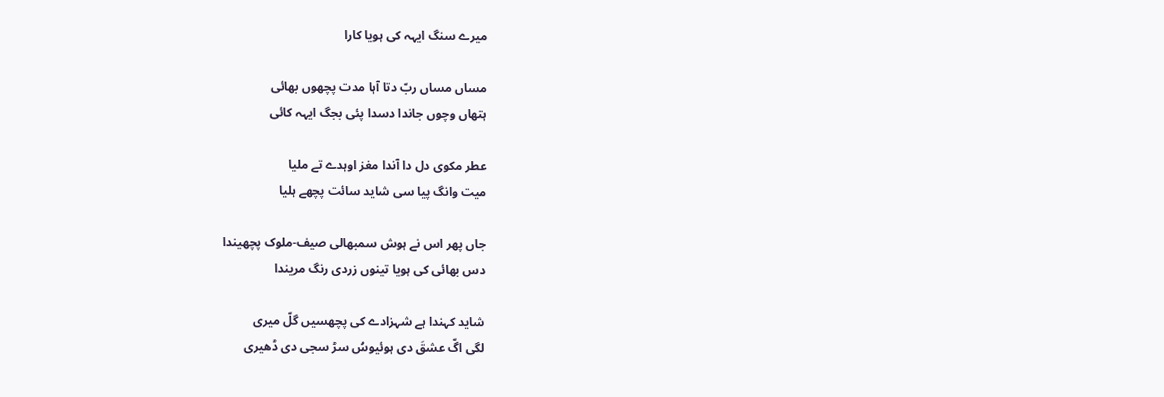میرے سنگ ایہہ کی ہویا کارا

مساں مساں ربّ دتا آہا مدت پچھوں بھائی
ہتھاں وچوں جاندا دسدا پئی بجگ ایہہ کائی

عطر مکوی دل دا آندا مغز اوہدے تے ملیا
میت وانگ پیا سی شاید سائت پچھے ہلیا

جاں پھر اس نے ہوش سمبھالی صیف-ملوک پچھیندا
دس بھائی کی ہویا تینوں زردی رنگ مریندا

شاید کہندا ہے شہزادے کی پچھسیں گلّ میری
لگی اگّ عشقَ دی ہوئیوسُ سڑ سجی دی ڈھیری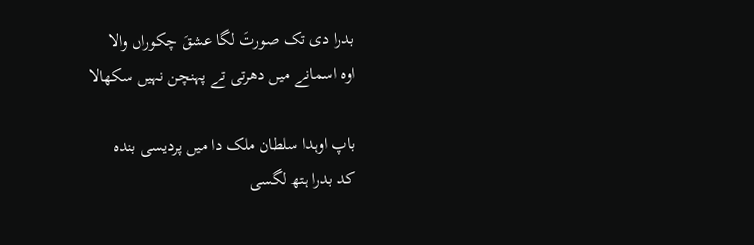بدرا دی تک صورتَ لگا عشقَ چکوراں والا
اوہ اسمانے میں دھرتی تے پہنچن نہیں سکھالا

باپ اوہدا سلطان ملک دا میں پردیسی بندہ
کد بدرا ہتھ لگسی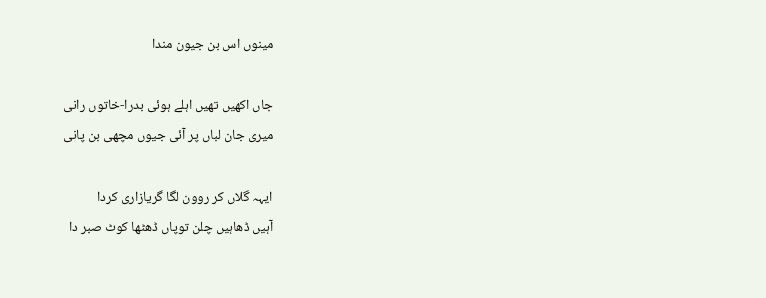مینوں اس بن جیون مندا

جاں اکھیں تھیں اہلے ہوئی بدرا-خاتوں رانی
میری جان لباں پر آئی جیوں مچھی بن پانی

ایہہ گلاں کر روون لگا گریازاری کردا
آہیں ڈھاہیں چلن توپاں ڈھٹھا کوٹ صبر دا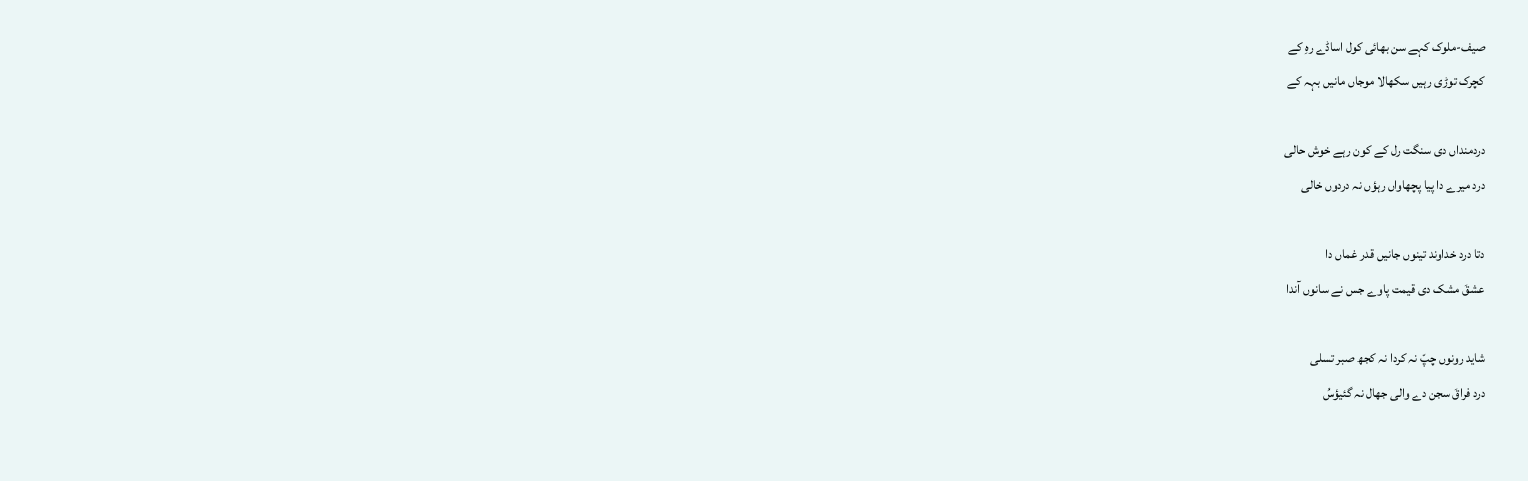صیف-ملوک کہے سن بھائی کول اساڈے رہِ کے
کچرک توڑی رہیں سکھالا موجاں مانیں بہہ کے

دردمنداں دی سنگت رل کے کون رہے خوش حالی
درد میرے دا پیا پچھاواں رہؤں نہ دردوں خالی

دتا درد خداوند تینوں جانیں قدر غماں دا
عشقَ مشک دی قیمت پاوے جس نے سانوں آندا

شاید رونوں چپّ نہ کردا نہ کجھ صبر تسلی
درد فراقَ سجن دے والی جھال نہ گئیؤسُ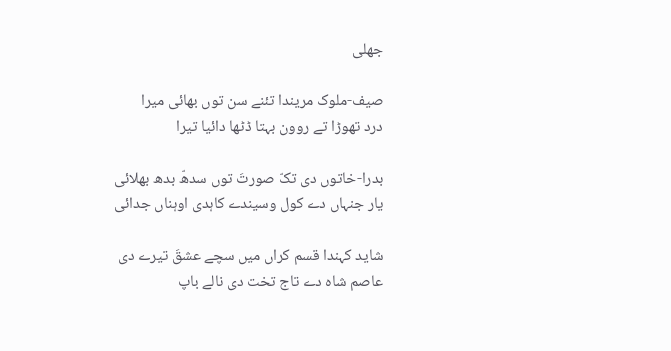جھلی

صیف-ملوک مریندا تئنے سن توں بھائی میرا
درد تھوڑا تے روون بہتا ڈٹھا دائیا تیرا

بدرا-خاتوں دی تکّ صورتَ توں سدھّ بدھ بھلائی
یار جنہاں دے کول وسیندے کاہدی اوہناں جدائی

شاید کہندا قسم کراں میں سچے عشقَ تیرے دی
عاصم شاہ دے تاج تخت دی نالے باپ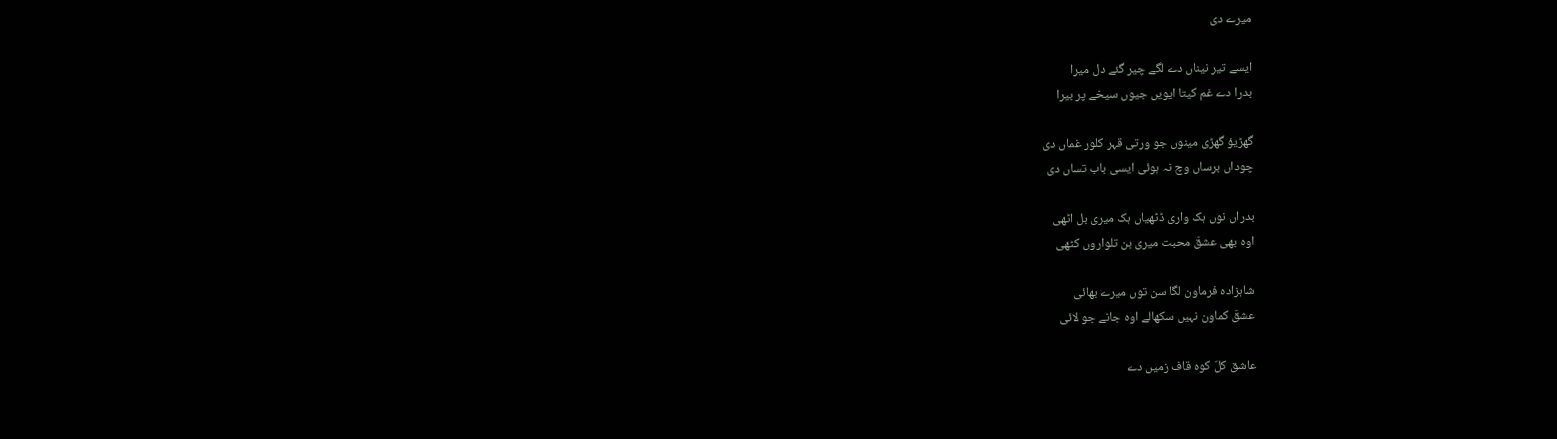میرے دی

ایسے تیر نیناں دے لگے چیر گئے دل میرا
بدرا دے غم کیتا ایویں جیوں سیخے پر بیرا

گھڑیؤ گھڑی مینوں جو ورتی قہر کلور غماں دی
چوداں برساں وچ نہ ہوئی ایسی باب تساں دی

بدراں نوں ہک واری ڈٹھیاں ہک میری بل اٹھی
اوہ بھی عشقَ محبت میری بن تلواروں کٹھی

شاہزادہ فرماون لگا سن توں میرے بھائی
عشقَ کماون نہیں سکھالے اوہ جانے جو لائی

عاشق کلّ کوہ قاف زمیں دے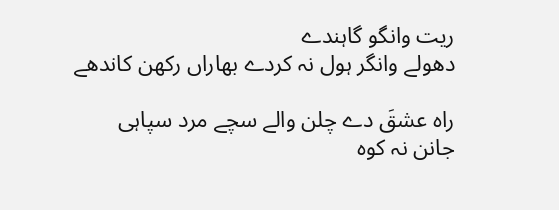ریت وانگو گاہندے
دھولے وانگر ہول نہ کردے بھاراں رکھن کاندھے

راہ عشقَ دے چلن والے سچے مرد سپاہی
جانن نہ کوہ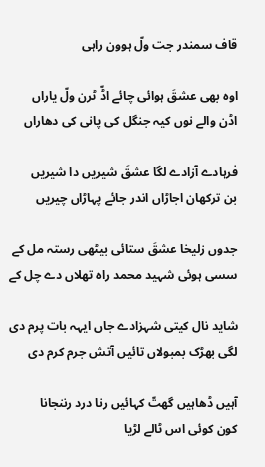قاف سمندر جت ولّ ہوون راہی

اوہ بھی عشقَ ہوائی چائے اڈّ ٹرن ولّ یاراں
اڈن والے نوں کیہ جنگل کی پانی کی دھاراں

فرہادے آزادے لگا عشقَ شیریں دا شیریں
بن ترکھان اجاڑاں اندر جائے پہاڑاں چیریں

جدوں زلیخا عشقَ ستائی بیٹھی رستہ مل کے
سسی ہوئی شہید محمد راہ تھلاں دے چل کے

شاید نال کیتی شہزادے جاں ایہہ بات پرم دی
لگی بھڑک بمبولاں تائیں آتش جرم کرم دی

آہیں ڈھاہیں گھتّ کہائیں رنا درد رننجانا
کون کوئی اس ٹالے لڑیا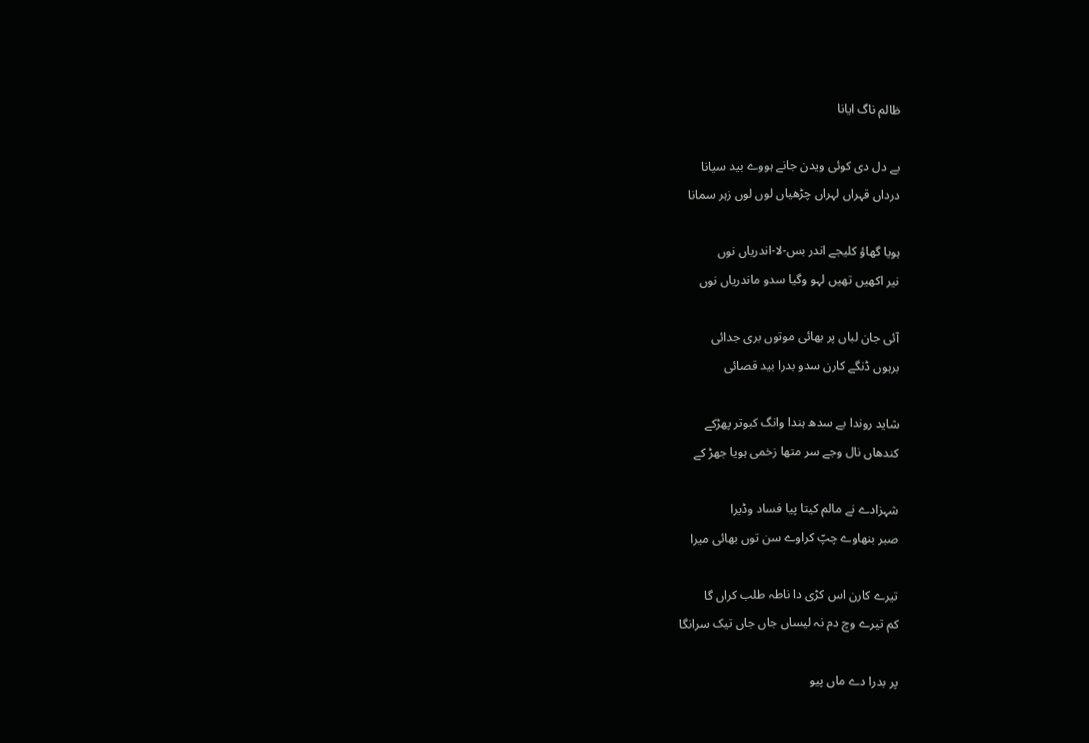ظالم ناگ ایانا

بے دل دی کوئی ویدن جانے ہووے بید سیانا
درداں قہراں لہراں چڑھیاں لوں لوں زہر سمانا

ہویا گھاؤ کلیجے اندر بس-لا-اندریاں نوں
نیر اکھیں تھیں لہو وگیا سدو ماندریاں نوں

آئی جان لباں پر بھائی موتوں بری جدائی
برہوں ڈنگے کارن سدو بدرا بید قصائی

شاید روندا بے سدھ ہندا وانگ کبوتر پھڑکے
کندھاں نال وجے سر متھا زخمی ہویا جھڑ کے

شہزادے نے مالم کیتا پیا فساد وڈیرا
صبر بنھاوے چپّ کراوے سن توں بھائی میرا

تیرے کارن اس کڑی دا ناطہ طلب کراں گا
کم تیرے وچ دم نہ لیساں جاں جاں تیک سرانگا

پر بدرا دے ماں پیو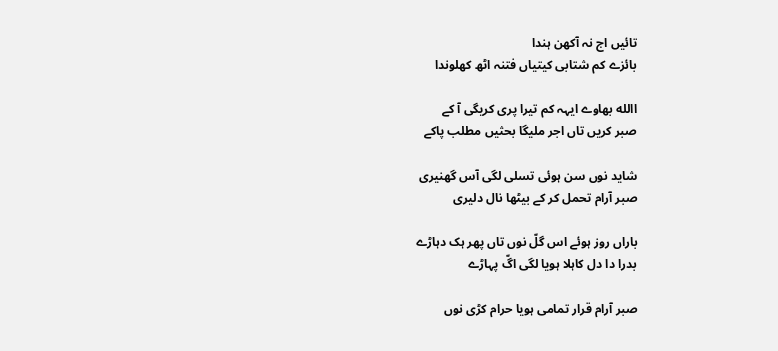تائیں اج نہ آکھن ہندا
بائزے کم شتابی کیتیاں فتنہ اٹھ کھلوندا

االله بھاوے ایہہ کم تیرا پری کریگی آ کے
صبر کریں تاں اجر ملیگا بحثیں مطلب پاکے

شاید نوں سن ہوئی تسلی لگی آس گھنیری
صبر آرام تحمل کر کے بیٹھا نال دلیری

باراں روز ہوئے اس گلّ نوں تاں پھر ہک دہاڑے
بدرا دا دل کاہلا ہویا لگی اگّ پہاڑے

صبر آرام قرار تمامی ہویا حرام کڑی نوں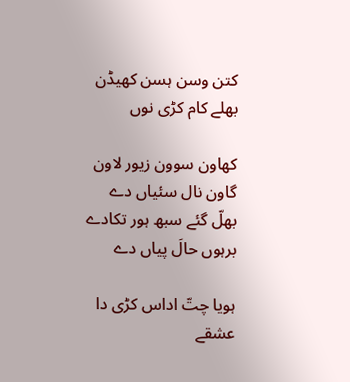کتن وسن ہسن کھیڈن بھلے کام کڑی نوں

کھاون سوون زیور لاون گاون نال سئیاں دے
بھلّ گئے سبھ ہور تکادے برہوں حالَ پیاں دے

ہویا چتّ اداس کڑی دا عشقے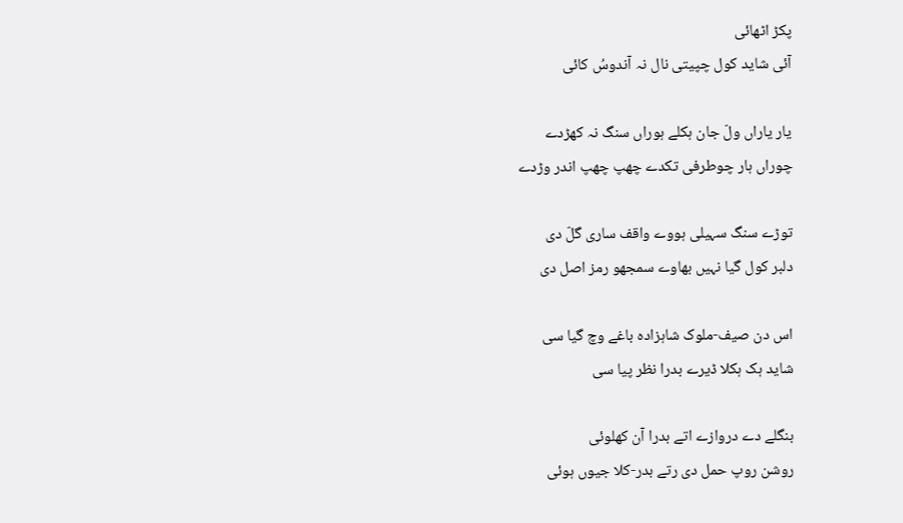پکڑ اٹھائی
آئی شاید کول چپیتی نال نہ آندوسُ کائی

یار یاراں ولّ جان ہکلے ہوراں سنگ نہ کھڑدے
چوراں ہار چوطرفی تکدے چھپ چھپ اندر وڑدے

توڑے سنگ سہیلی ہووے واقف ساری گلّ دی
دلبر کول گیا نہیں بھاوے سمجھو رمز اصل دی

اس دن صیف-ملوک شاہزادہ باغے وچ گیا سی
شاید ہک ہکلا ڈیرے بدرا نظر پیا سی

بنگلے دے دروازے اتے بدرا آن کھلوئی
روشن روپ حمل دی رتے بدر-کلا جیوں ہوئی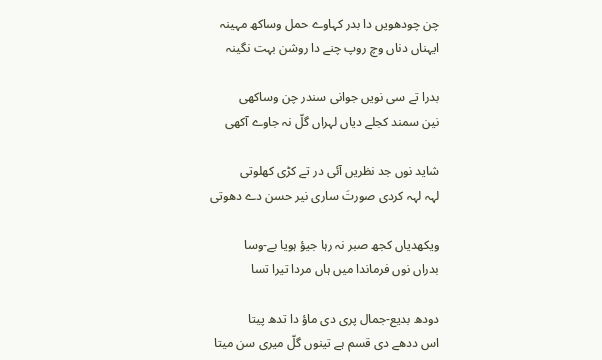چن چودھویں دا بدر کہاوے حمل وساکھ مہینہ
ایہناں دناں وچ روپ چنے دا روشن بہت نگینہ

بدرا تے سی نویں جوانی سندر چن وساکھی
نین سمند کجلے دیاں لہراں گلّ نہ جاوے آکھی

شاید نوں جد نظریں آئی در تے کڑی کھلوتی
لہہ لہہ کردی صورتَ ساری نیر حسن دے دھوتی

ویکھدیاں کجھ صبر نہ رہا جیؤ ہویا بے-وسا
بدراں نوں فرماندا میں ہاں مردا تیرا تسا

دودھ بدیع-جمال پری دی ماؤ دا تدھ پیتا
اس ددھے دی قسم ہے تینوں گلّ میری سن میتا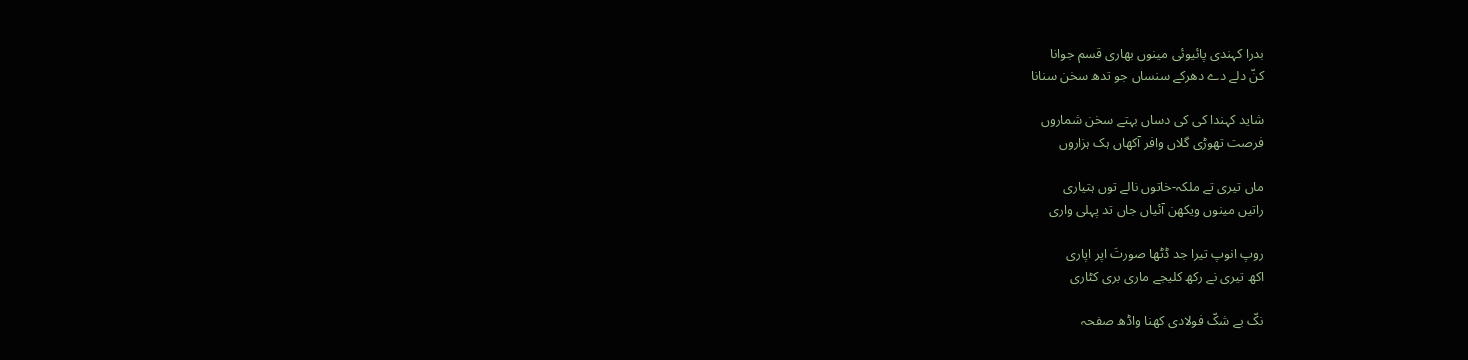بدرا کہندی پائیوئی مینوں بھاری قسم جوانا
کنّ دلے دے دھرکے سنساں جو تدھ سخن سنانا

شاید کہندا کی کی دساں بہتے سخن شماروں
فرصت تھوڑی گلاں وافر آکھاں ہک ہزاروں

ماں تیری تے ملکہ-خاتوں نالے توں ہتیاری
راتیں مینوں ویکھن آئیاں جاں تد پہلی واری

روپ انوپ تیرا جد ڈٹھا صورتَ اپر اپاری
اکھ تیری نے رکھ کلیجے ماری بری کٹاری

نکّ بے شکّ فولادی کھنا واڈھ صفحہ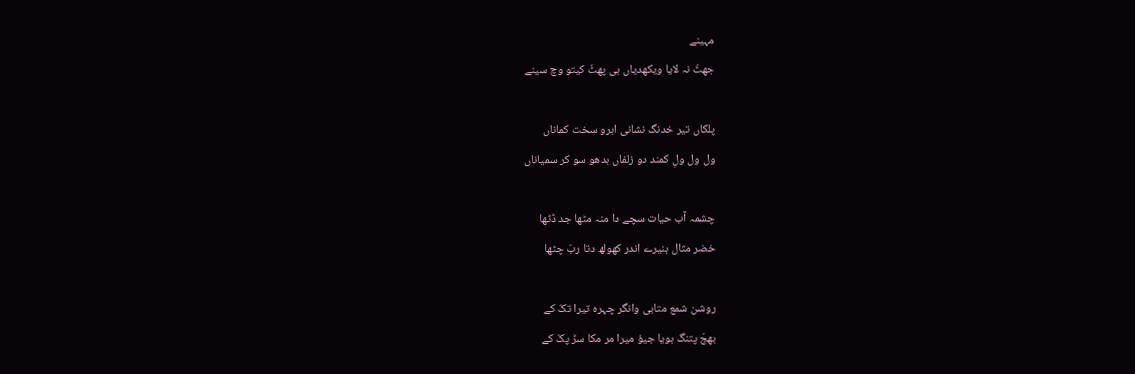مہینے
جھٹّ نہ لایا ویکھدیاں ہی پھٹّ کیتو وچ سینے

پلکاں تیر خدنگ نشانی ابرو سخت کماناں
ول ول ولِ کمند دو زلفاں بدھو سو کر سمیاناں

چشمہ آب حیات سچے دا منہ مٹھا جد ڈٹھا
خضر مثال ہنیرے اندر کھولھ دتا ربّ چٹھا

روشن شمع متابی وانگر چہرہ تیرا تکّ کے
بھجّ پتنگ ہویا جیؤ میرا مر مکا سڑ پکّ کے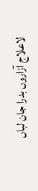لاعلاج آزاروں بدرا جان لباں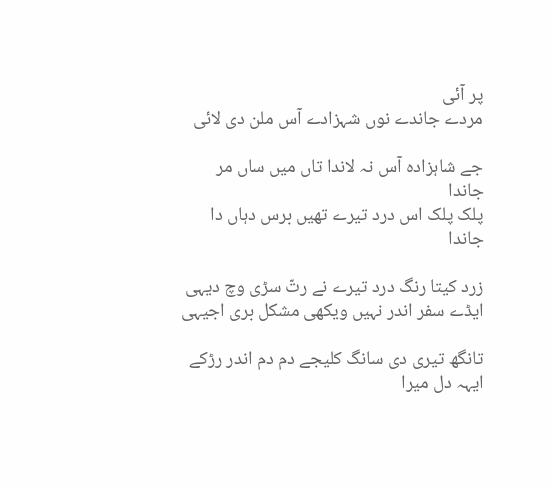پر آئی
مردے جاندے نوں شہزادے آس ملن دی لائی

جے شاہزادہ آس نہ لاندا تاں میں ساں مر جاندا
پلک پلک اس درد تیرے تھیں برس دہاں دا جاندا

زرد کیتا رنگ درد تیرے نے رتّ سڑی وچ دیہی
ایڈے سفر اندر نہیں ویکھی مشکل بری اجیہی

تانگھ تیری دی سانگ کلیجے دم دم اندر رڑکے
ایہہ دل میرا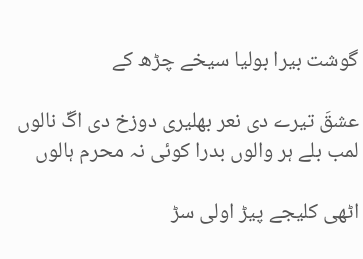گوشت بیرا بولیا سیخے چڑھ کے

عشقَ تیرے دی نعر بھلیری دوزخ دی اگّ نالوں
لمب بلے ہر والوں بدرا کوئی نہ محرم ہالوں

اٹھی کلیجے پیڑ اولی سڑ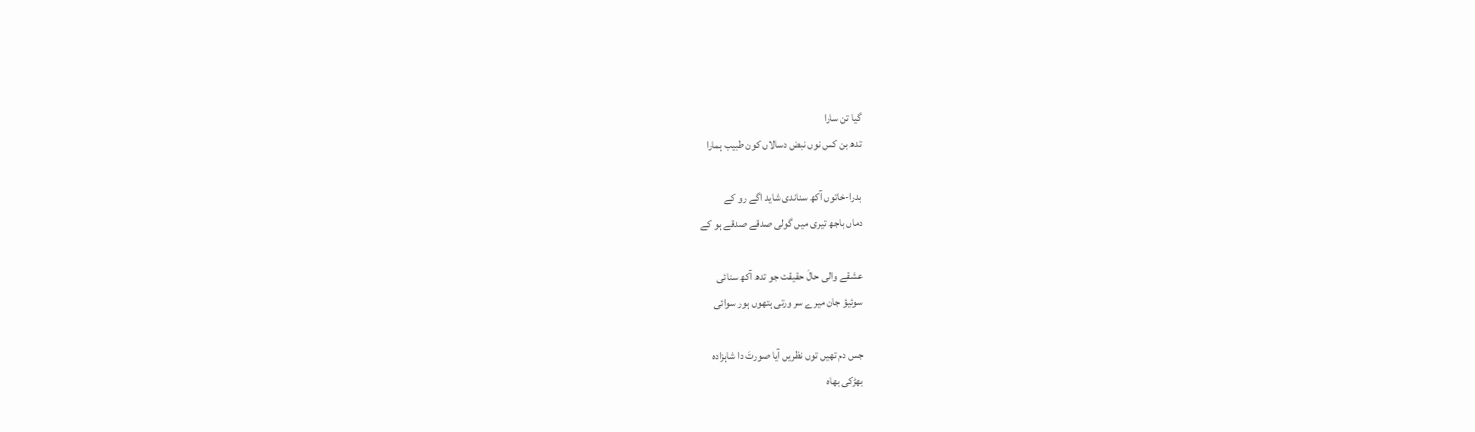گیا تن سارا
تدھ بن کس نوں نبض دسالاں کون طبیب ہمارا

بدرا-خاتوں آکھ سناندی شاید اگے رو کے
دماں باجھ تیری میں گولی صدقے صدقے ہو کے

عشقے والی حالَ حقیقت جو تدھ آکھ سنائی
سوئیؤ جان میرے سر ورتی ہتھوں ہور سوائی

جس دم تھیں توں نظریں آیا صورتَ دا شاہزادہ
بھڑکی بھاہ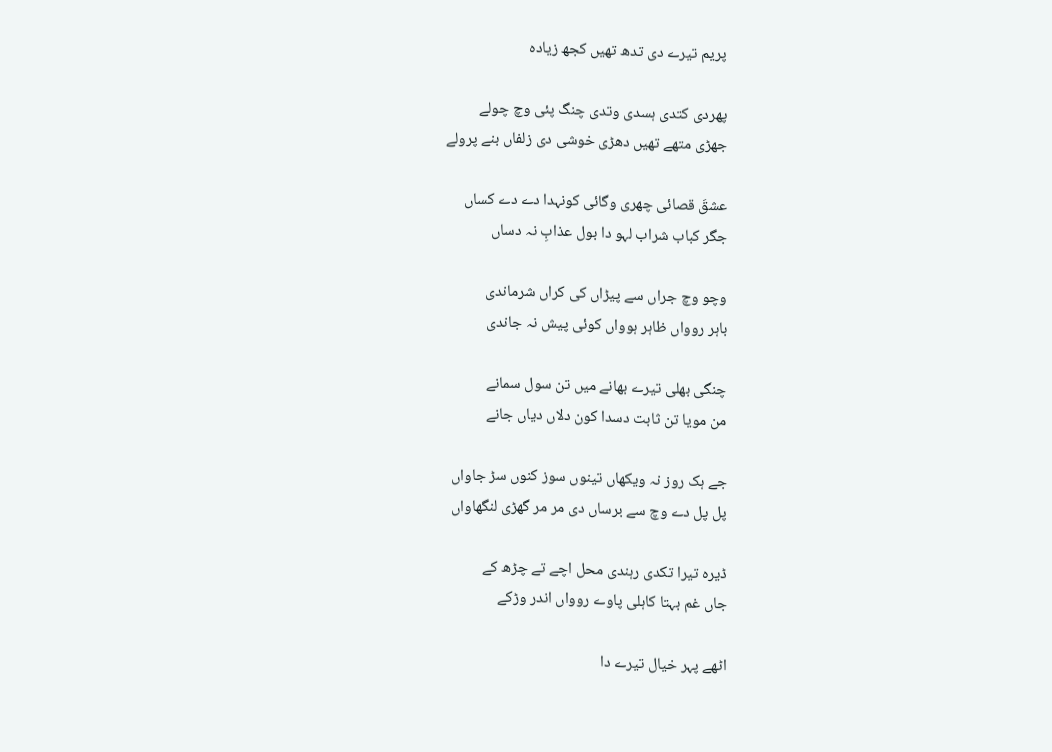پریم تیرے دی تدھ تھیں کجھ زیادہ

پھردی کتدی ہسدی وتدی چنگ پئی وچ چولے
جھڑی متھے تھیں دھڑی خوشی دی زلفاں بنے پرولے

عشقَ قصائی چھری وگائی کونہدا دے دے کساں
جگر کباب شراب لہو دا بول عذابِ نہ دساں

وچو وچ جراں سے پیڑاں کی کراں شرماندی
باہر روواں ظاہر ہوواں کوئی پیش نہ جاندی

چنگی بھلی تیرے بھانے میں تن سول سمانے
من مویا تن ثابت دسدا کون دلاں دیاں جانے

جے ہک روز نہ ویکھاں تینوں سوز کنوں سڑ جاواں
پل پل دے وچ سے برساں دی مر مر گھڑی لنگھاواں

ڈیرہ تیرا تکدی رہندی محل اچے تے چڑھ کے
جاں غم بہتا کاہلی پاوے روواں اندر وڑکے

اٹھے پہر خیال تیرے دا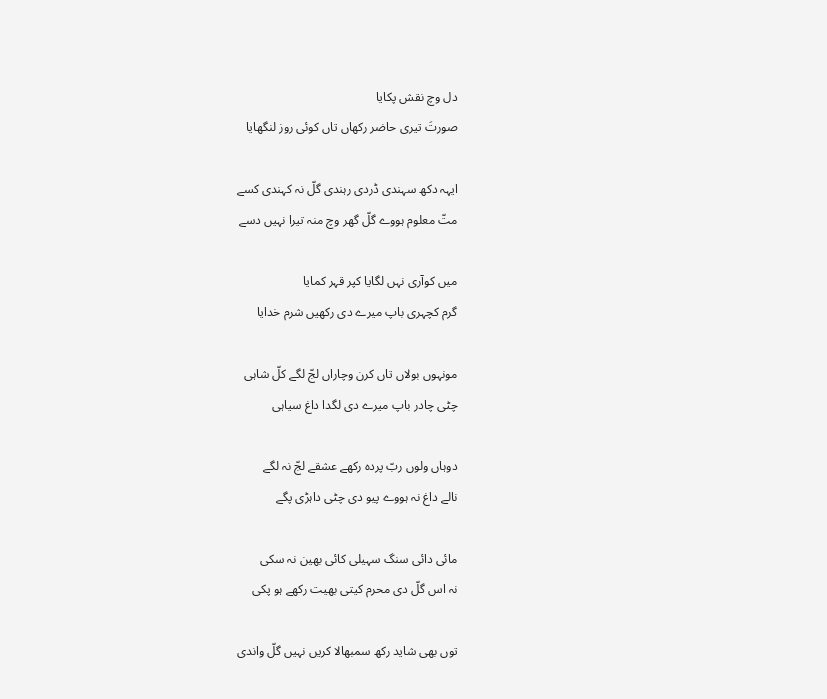دل وچ نقش پکایا
صورتَ تیری حاضر رکھاں تاں کوئی روز لنگھایا

ایہہ دکھ سہندی ڈردی رہندی گلّ نہ کہندی کسے
متّ معلوم ہووے گلّ گھر وچ منہ تیرا نہیں دسے

میں کوآری نہں لگایا کپر قہر کمایا
گرم کچہری باپ میرے دی رکھیں شرم خدایا

مونہوں بولاں تاں کرن وچاراں لجّ لگے کلّ شاہی
چٹی چادر باپ میرے دی لگدا داغ سیاہی

دوہاں ولوں ربّ پردہ رکھے عشقے لجّ نہ لگے
نالے داغ نہ ہووے پیو دی چٹی داہڑی پگے

مائی دائی سنگ سہیلی کائی بھین نہ سکی
نہ اس گلّ دی محرم کیتی بھیت رکھے ہو پکی

توں بھی شاید رکھ سمبھالا کریں نہیں گلّ واندی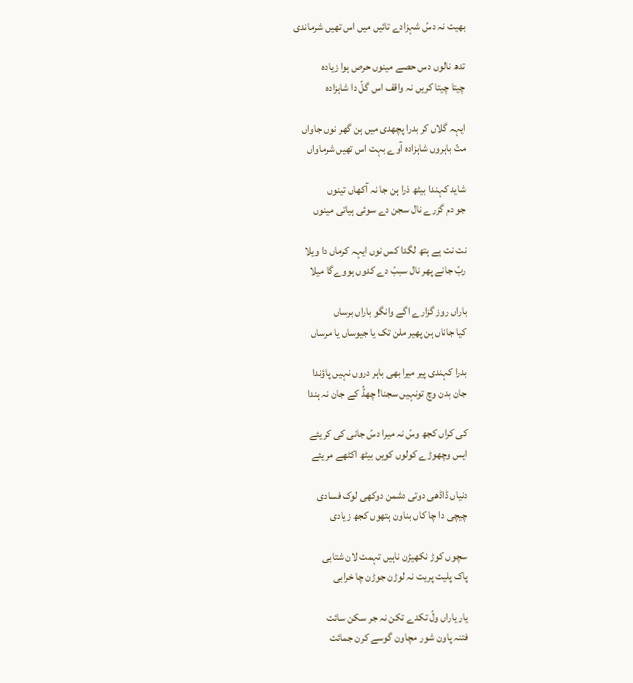بھیت نہ دسّ شہزادے تائیں میں اس تھیں شرماندی

تدھ نالوں دس حصے مینوں حرص ہوا زیادہ
چیتا چیتا کریں نہ واقف اس گلّ دا شاہزادہ

ایہہ گلاں کر بدرا پچھدی میں ہن گھر نوں جاواں
متّ باہروں شاہزادہ آوے بہت اس تھیں شرماواں

شاید کہندا بیٹھ ذرا ہن جا نہ آکھاں تینوں
جو دم گزرے نال سجن دے سوئی ہیاتی مینوں

نت نت ہے ہتھ لگدا کس نوں ایہہ کرماں دا ویلا
ربّ جانے پھر نال سببّ دے کدوں ہووےگا میلا

باراں روز گزارے اگے وانگو باراں برساں
کیا جاناں ہن پھیر ملن تک یا جیوساں یا مرساں

بدرا کہندی پیر میرا بھی باہر دروں نہیں پاؤندا
جان بدن وچ تونہیں سجنا! چھڈّ کے جان نہ ہندا

کی کراں کجھ وسّ نہ میرا دسّ جانی کی کریئے
ایس وچھوڑے کولوں کویں بیٹھ اکٹھے مریئے

دنیاں ڈاڈھی دوتی دشمن دوکھی لوک فسادی
چیچی دا چا کاں بناون ہتھوں کجھ زیادی

سچوں کوڑ نکھیڑن ناہیں تہمت لان شتابی
پاک پلیت پریت نہ لوڑن جوڑن چا خرابی

یار یاراں ولّ تکدے تکن نہ جر سکن سائت
فتنہ پاون شور مچاون گوسے کرن جمائت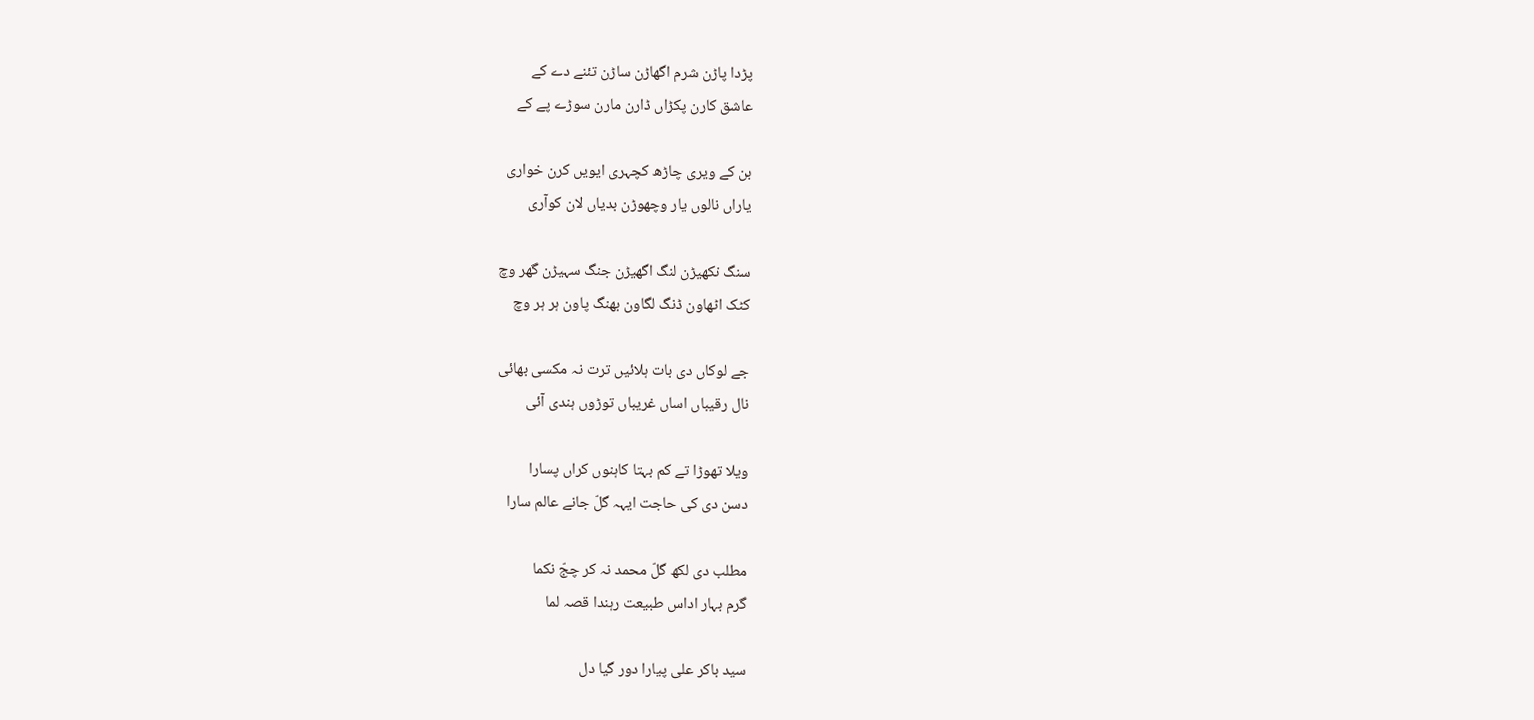پڑدا پاڑن شرم اگھاڑن ساڑن تئنے دے کے
عاشق کارن پکڑاں ڈارن مارن سوڑے پے کے

بن کے ویری چاڑھ کچہری ایویں کرن خواری
یاراں نالوں یار وچھوڑن بدیاں لان کوآری

سنگ نکھیڑن لنگ اگھیڑن جنگ سہیڑن گھر وچ
کٹک اٹھاون ڈنگ لگاون بھنگ پاون ہر ہر وچ

جے لوکاں دی بات ہلائیں ترت نہ مکسی بھائی
نال رقیباں اساں غریباں توڑوں ہندی آئی

ویلا تھوڑا تے کم بہتا کاہنوں کراں پسارا
دسن دی کی حاجت ایہہ گلّ جانے عالم سارا

مطلب دی لکھ گلّ محمد نہ کر چجّ نکما
گرم بہار اداس طبیعت رہندا قصہ لما

سید باکر علی پیارا دور گیا دل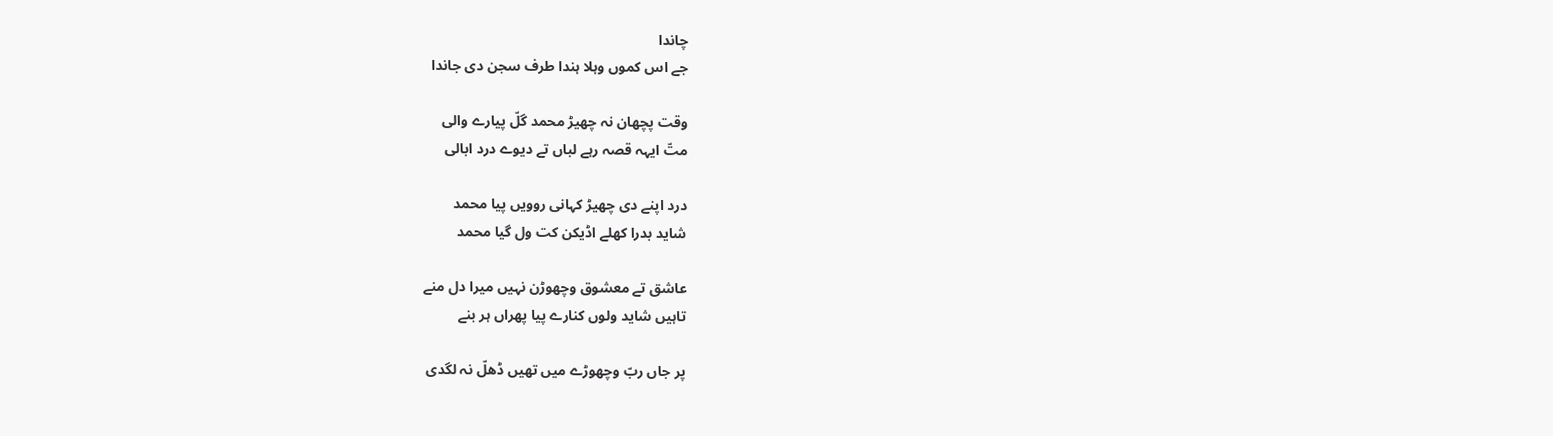چاندا
جے اس کموں وہلا ہندا طرف سجن دی جاندا

وقت پچھان نہ چھیڑ محمد گلّ پیارے والی
متّ ایہہ قصہ رہے لباں تے دیوے درد ابالی

درد اپنے دی چھیڑ کہانی روویں پیا محمد
شاید بدرا کھلے اڈیکن کت ول گیا محمد

عاشق تے معشوق وچھوڑن نہیں میرا دل منے
تاہیں شاید ولوں کنارے پیا پھراں ہر بنے

پر جاں ربّ وچھوڑے میں تھیں ڈھلّ نہ لگدی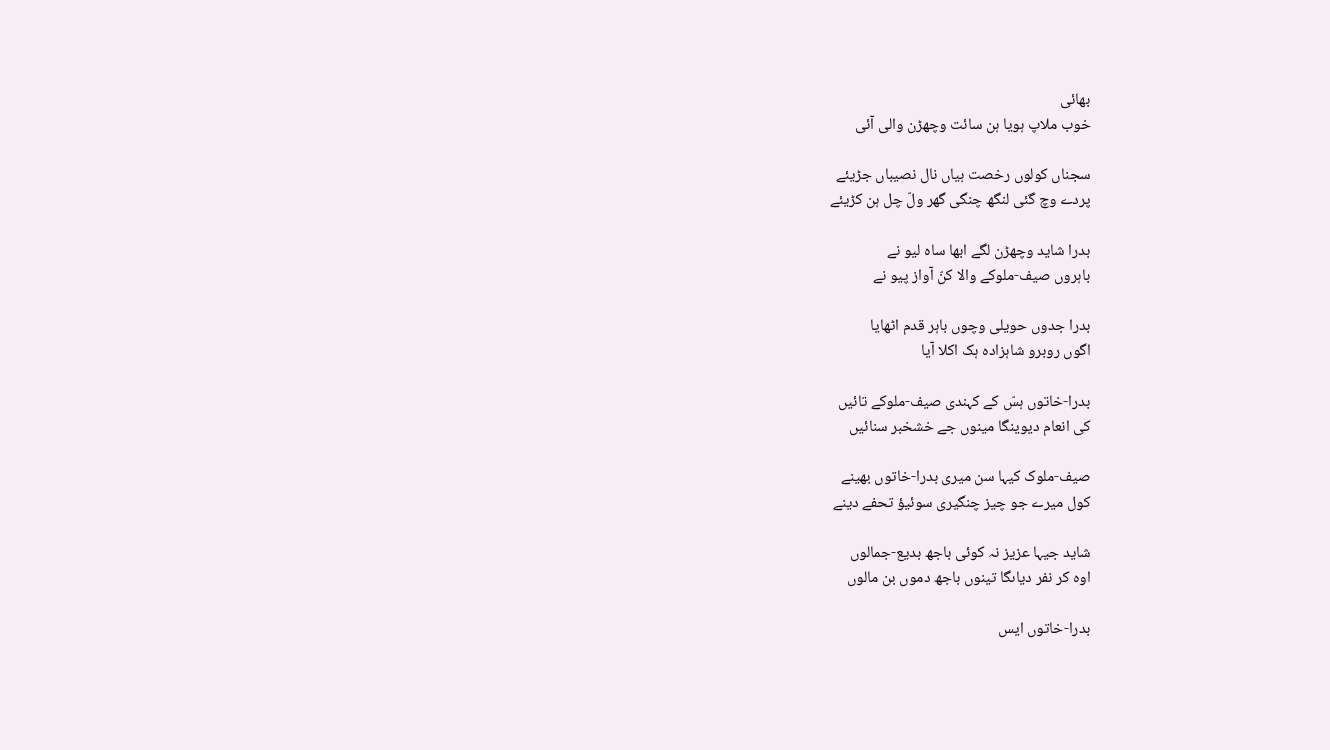بھائی
خوب ملاپ ہویا ہن سائت وچھڑن والی آئی

سجناں کولوں رخصت ہیاں نال نصیباں جڑیئے
پردے وچ گئی لنگھ چنگی گھر ولّ چل ہن کڑیئے

بدرا شاید وچھڑن لگے ابھا ساہ لیو نے
باہروں صیف-ملوکے والا کنّ آواز پیو نے

بدرا جدوں حویلی وچوں باہر قدم اٹھایا
اگوں روبرو شاہزادہ ہک اکلا آیا

بدرا-خاتوں ہسّ کے کہندی صیف-ملوکے تائیں
کی انعام دیوینگا مینوں جے خشخبر سنائیں

صیف-ملوک کیہا سن میری بدرا-خاتوں بھینے
کول میرے جو چیز چنگیری سوئیؤ تحفے دینے

شاید جیہا عزیز نہ کوئی باجھ بدیع-جمالوں
اوہ کر نفر دیاںگا تینوں باجھ دموں بن مالوں

بدرا-خاتوں ایس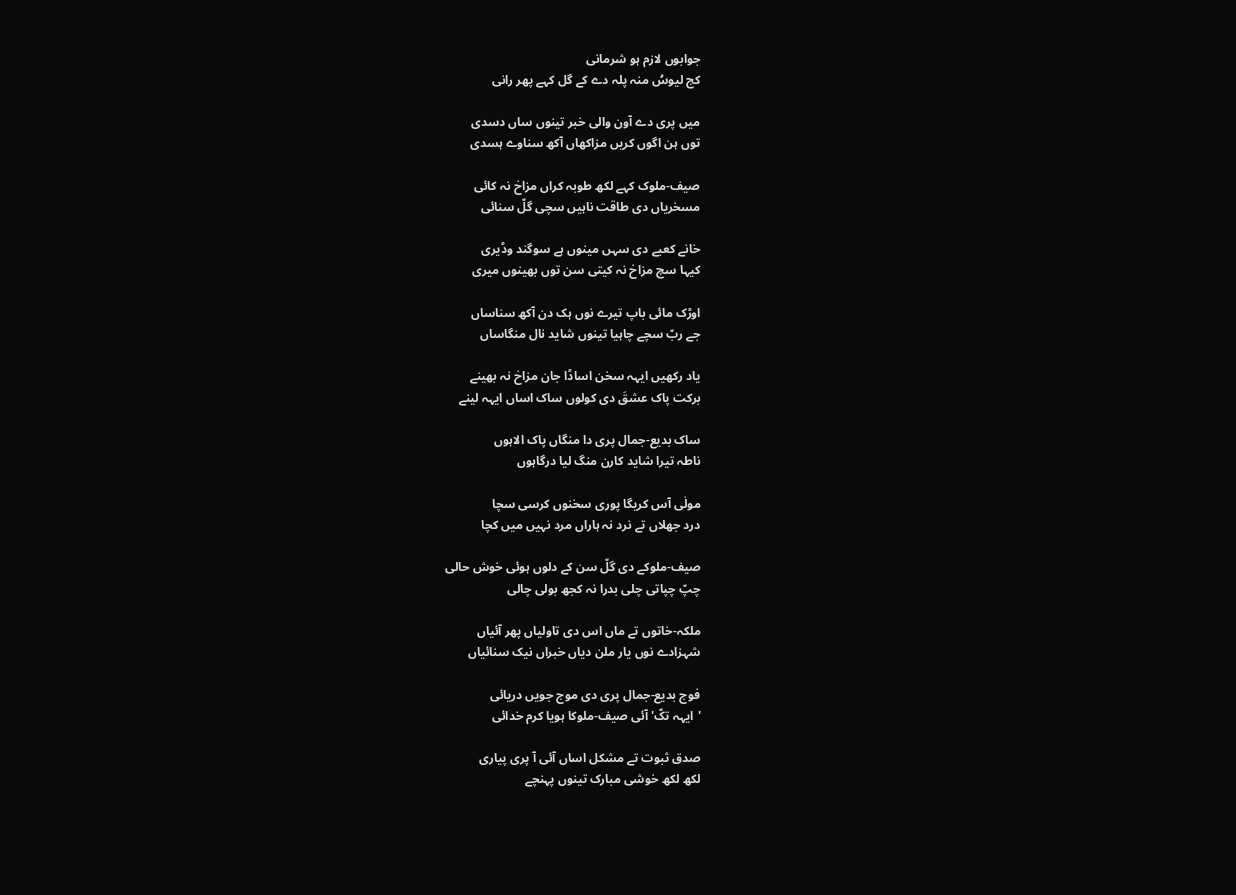جوابوں لازم ہو شرمانی
کج لیوسُ منہ پلہ دے کے گل کہے پھر رانی

میں پری دے آون والی خبر تینوں ساں دسدی
توں ہن اگوں کریں مزاکھاں آکھ سناوے ہسدی

صیف-ملوک کہے لکھ طوبہ کراں مزاخ نہ کائی
مسخریاں دی طاقت ناہیں سچی گلّ سنائی

خانے کعبے دی سہں مینوں ہے سوگند وڈیری
کیہا سچ مزاخ نہ کیتی سن توں بھینوں میری

اوڑک مائی باپ تیرے نوں ہک دن آکھ سناساں
جے ربّ سچے چاہیا تینوں شاید نال منگاساں

یاد رکھیں ایہہ سخن اساڈا جان مزاخ نہ بھینے
برکت پاک عشقَ دی کولوں ساک اساں ایہہ لینے

ساک بدیع-جمال پری دا منگاں پاک الاہوں
ناطہ تیرا شاید کارن منگ لیا درگاہوں

مولٰی آس کریگا پوری سخنوں کرسی سچا
درد جھلاں تے نرد نہ ہاراں مرد نہیں میں کچا

صیف-ملوکے دی گلّ سن کے دلوں ہوئی خوش حالی
چپّ چپاتی چلی بدرا نہ کجھ بولی چالی

ملکہ-خاتوں تے ماں اس دی تاولیاں پھر آئیاں
شہزادے نوں یار ملن دیاں خبراں نیک سنائیاں

فوج بدیع-جمال پری دی موج جویں دریائی
'ایہہ تکّ' آئی صیف-ملوکا ہویا کرم خدائی

صدق ثبوت تے مشکل اساں آئی آ پری پیاری
لکھ لکھ خوشی مبارک تینوں پہنچے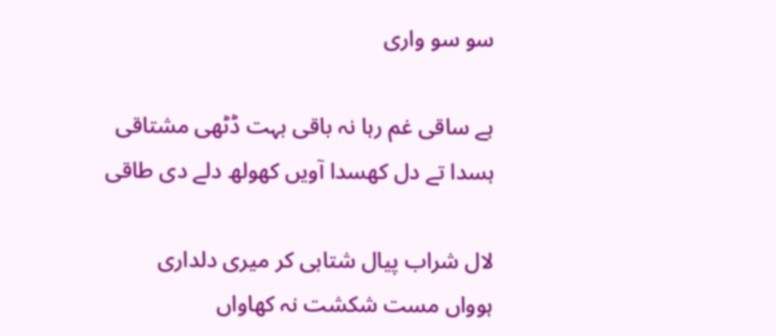سو سو واری

ہے ساقی غم رہا نہ باقی بہت ڈٹھی مشتاقی
ہسدا تے دل کھسدا آویں کھولھ دلے دی طاقی

لال شراب پیال شتابی کر میری دلداری
ہوواں مست شکشت نہ کھاواں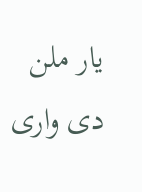یار ملن دی واری